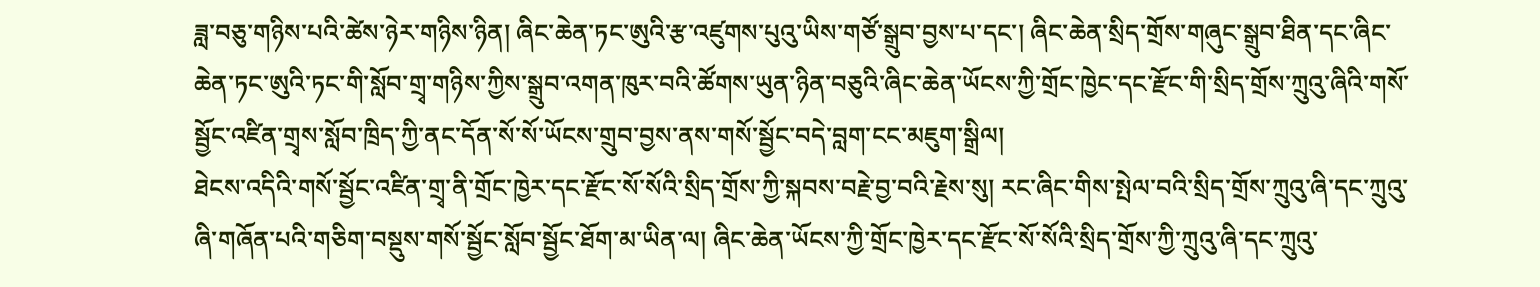ཟླ་བཅུ་གཉིས་པའི་ཚེས་ཉེར་གཉིས་ཉིན། ཞིང་ཆེན་ཏང་ཨུའི་རྩ་འཛུགས་པུའུ་ཡིས་གཙོ་སྒྲུབ་བྱས་པ་དང་། ཞིང་ཆེན་སྲིད་གྲོས་གཞུང་སྒྲུབ་ཐིན་དང་ཞིང་ཆེན་ཏང་ཨུའི་ཏང་གི་སློབ་གྲྭ་གཉིས་ཀྱིས་སྒྲུབ་འགན་ཁུར་བའི་ཚོགས་ཡུན་ཉིན་བཅུའི་ཞིང་ཆེན་ཡོངས་ཀྱི་གྲོང་ཁྱེང་དང་རྫོང་གི་སྲིད་གྲོས་ཀྲུའུ་ཞིའི་གསོ་སྦྱོང་འཛིན་གྲྭས་སློབ་ཁྲིད་ཀྱི་ནང་དོན་སོ་སོ་ཡོངས་གྲུབ་བྱས་ནས་གསོ་སྦྱོང་བདེ་བླག་ངང་མཇུག་སྒྲིལ།
ཐེངས་འདིའི་གསོ་སྦྱོང་འཛིན་གྲྭ་ནི་གྲོང་ཁྱེར་དང་རྫོང་སོ་སོའི་སྲིད་གྲོས་ཀྱི་སྐབས་བརྗེ་བྱ་བའི་རྗེས་སུ། རང་ཞིང་གིས་སྤེལ་བའི་སྲིད་གྲོས་ཀྲུའུ་ཞི་དང་ཀྲུའུ་ཞི་གཞོན་པའི་གཅིག་བསྡུས་གསོ་སྦྱོང་སློབ་སྦྱོང་ཐོག་མ་ཡིན་ལ། ཞིང་ཆེན་ཡོངས་ཀྱི་གྲོང་ཁྱེར་དང་རྫོང་སོ་སོའི་སྲིད་གྲོས་ཀྱི་ཀྲུའུ་ཞི་དང་ཀྲུའུ་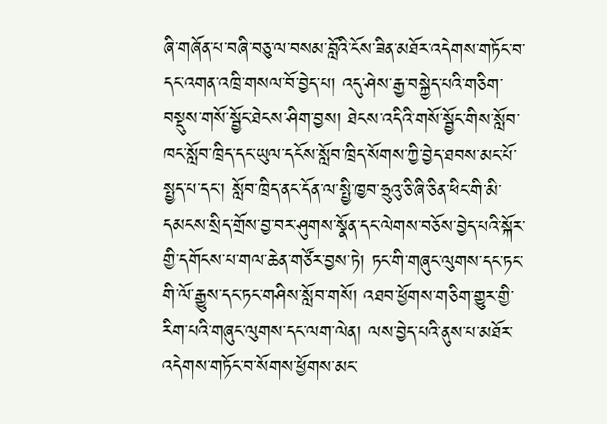ཞི་གཞོན་པ་བཞི་བཅུ་ལ་བསམ་བློའི་ངོས་ཟིན་མཐོར་འདེགས་གཏོང་བ་དང་འགན་འཁྲི་གསལ་བོ་བྱེད་པ། འདུ་ཤེས་རྒྱ་བསྐྱེད་པའི་གཅིག་བསྡུས་གསོ་སྦྱོང་ཐེངས་ཤིག་བྱས། ཐེངས་འདིའི་གསོ་སྦྱོང་གིས་སློབ་ཁང་སློབ་ཁྲིད་དང་ཡུལ་དངོས་སློབ་ཁྲིད་སོགས་ཀྱི་བྱེད་ཐབས་མང་པོ་སྤྱད་པ་དང་། སློབ་ཁྲིད་ནང་དོན་ལ་སྤྱི་ཁྱབ་ཧྲུའུ་ཅི་ཞི་ཅིན་ཕིང་གི་མི་དམངས་སྲིད་གྲོས་བྱ་བར་ཤུགས་སྣོན་དང་ལེགས་བཅོས་བྱེད་པའི་སྐོར་གྱི་དགོངས་པ་གལ་ཆེན་གཙོར་བྱས་ཏེ། ཏང་གི་གཞུང་ལུགས་དང་ཏང་གི་ལོ་རྒྱུས་དང་ཏང་གཤིས་སློབ་གསོ། འཐབ་ཕྱོགས་གཅིག་གྱུར་གྱི་རིག་པའི་གཞུང་ལུགས་དང་ལག་ལེན། ལས་བྱེད་པའི་ནུས་པ་མཐོར་འདེགས་གཏོང་བ་སོགས་ཕྱོགས་མང་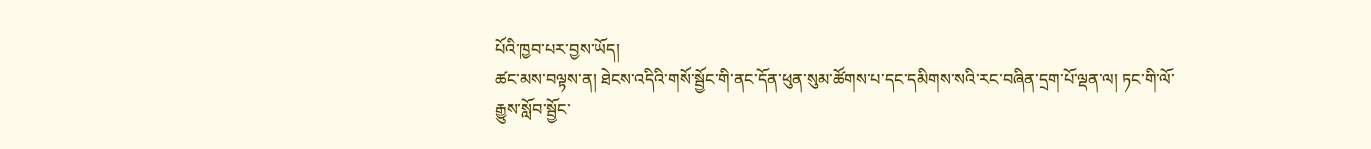པོའི་ཁྱབ་པར་བྱས་ཡོད།
ཚང་མས་བལྟས་ན། ཐེངས་འདིའི་གསོ་སྦྱོང་གི་ནང་དོན་ཕུན་སུམ་ཚོགས་པ་དང་དམིགས་སའི་རང་བཞིན་དྲག་པོ་ལྡན་ལ། ཏང་གི་ལོ་རྒྱུས་སློབ་སྦྱོང་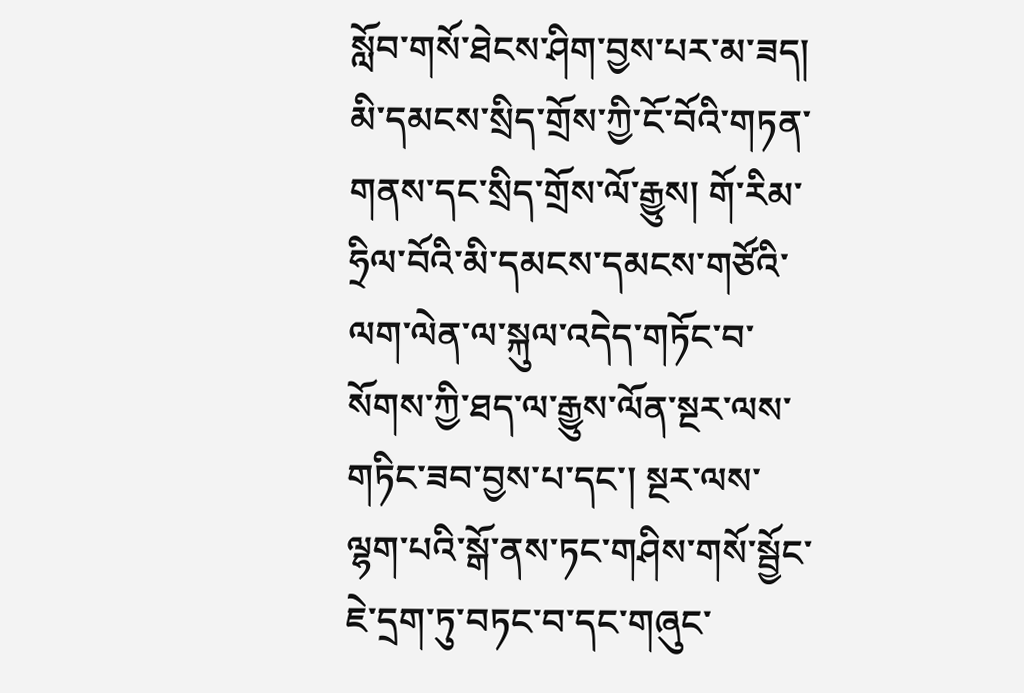སློབ་གསོ་ཐེངས་ཤིག་བྱས་པར་མ་ཟད། མི་དམངས་སྲིད་གྲོས་ཀྱི་ངོ་བོའི་གཏན་གནས་དང་སྲིད་གྲོས་ལོ་རྒྱུས། གོ་རིམ་ཧྲིལ་བོའི་མི་དམངས་དམངས་གཙོའི་ལག་ལེན་ལ་སྐུལ་འདེད་གཏོང་བ་སོགས་ཀྱི་ཐད་ལ་རྒྱུས་ལོན་སྔར་ལས་གཏིང་ཟབ་བྱས་པ་དང་། སྔར་ལས་ལྷག་པའི་སྒོ་ནས་ཏང་གཤིས་གསོ་སྦྱོང་ཇེ་དྲག་ཏུ་བཏང་བ་དང་གཞུང་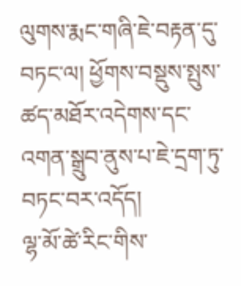ལུགས་རྨང་གཞི་ཇེ་བརྟན་དུ་བཏང་ལ། ཕྱོགས་བསྡུས་སྤུས་ཚད་མཐོར་འདེགས་དང་འགན་སྒྲུབ་ནུས་པ་ཇེ་དྲག་ཏུ་བཏང་བར་འདོད།
ལྷ་མོ་ཚེ་རིང་གིས་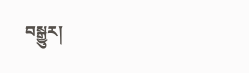བསྒྱུར།